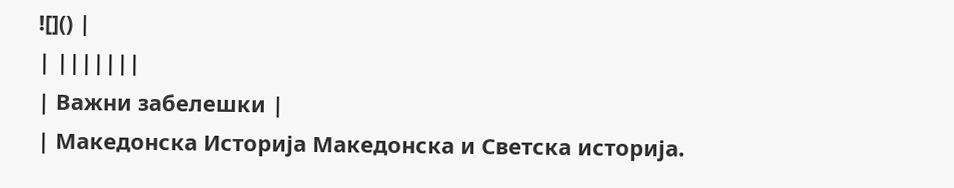![]() |
| |||||||
| Важни забелешки |
| Македонска Историја Македонска и Светска историја.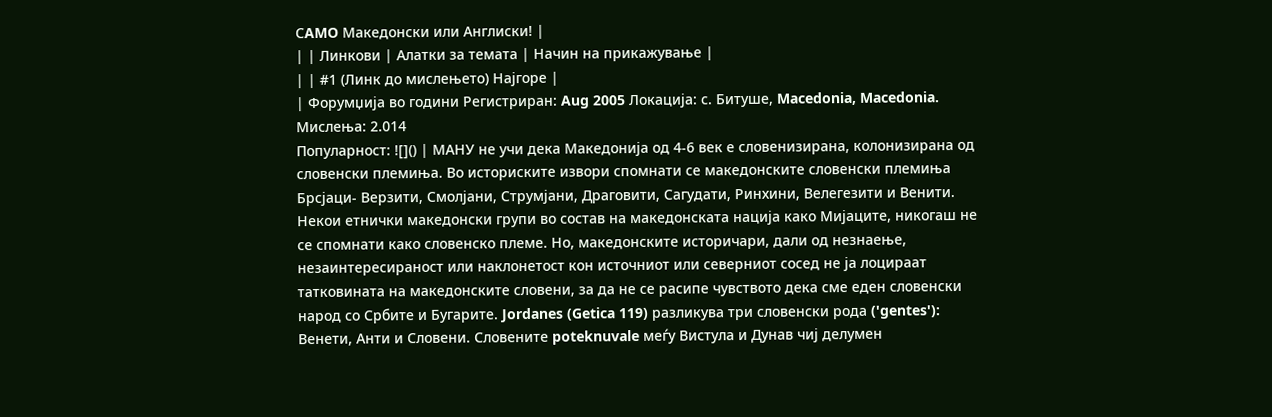СAMO Македонски или Англиски! |
| | Линкови | Алатки за темата | Начин на прикажување |
| | #1 (Линк до мислењето) Најгоре |
| Форумџија во години Регистриран: Aug 2005 Локација: с. Битуше, Macedonia, Macedonia.
Мислења: 2.014
Популарност: ![]() | МАНУ не учи дека Македонија од 4-6 век е словенизирана, колонизирана од словенски племиња. Во историските извори спомнати се македонските словенски племиња Брсјаци- Верзити, Смолјани, Струмјани, Драговити, Сагудати, Ринхини, Велегезити и Венити. Некои етнички македонски групи во состав на македонската нација како Мијаците, никогаш не се спомнати како словенско племе. Но, македонските историчари, дали од незнаење, незаинтересираност или наклонетост кон источниот или северниот сосед не ја лоцираат татковината на македонските словени, за да не се расипе чувството дека сме еден словенски народ со Србите и Бугарите. Jordanes (Getica 119) разликува три словенски рода ('gentes'): Венети, Анти и Словени. Словените poteknuvale меѓу Вистула и Дунав чиј делумен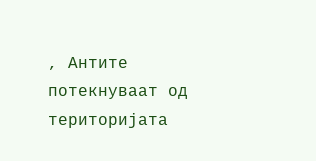, Антите потекнуваат од територијата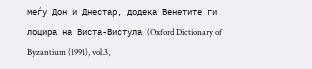меѓу Дон и Днестар, додека Венетите ги лоцира на Виста-Вистула (Oxford Dictionary of Byzantium (1991), vol.3,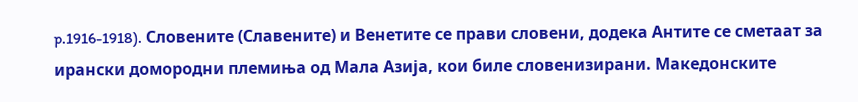p.1916-1918). Словените (Славените) и Венетите се прави словени, додека Антите се сметаат за ирански домородни племиња од Мала Азија, кои биле словенизирани. Македонските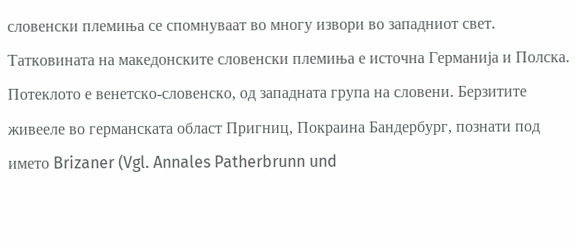словенски племиња се спомнуваат во многу извори во западниот свет. Татковината на македонските словенски племиња е источна Германија и Полска. Потеклото е венетско-словенско, од западната група на словени. Берзитите живееле во германската област Пригниц, Покраина Бандербург, познати под името Brizaner (Vgl. Annales Patherbrunn und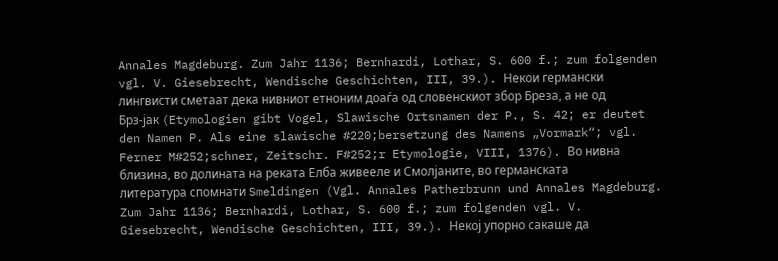Annales Magdeburg. Zum Jahr 1136; Bernhardi, Lothar, S. 600 f.; zum folgenden vgl. V. Giesebrecht, Wendische Geschichten, III, 39.). Некои германски лингвисти сметаат дека нивниот етноним доаѓа од словенскиот збор Бреза, а не од Брз-јак (Etymologien gibt Vogel, Slawische Ortsnamen der P., S. 42; er deutet den Namen P. Als eine slawische #220;bersetzung des Namens „Vormark“; vgl. Ferner M#252;schner, Zeitschr. F#252;r Etymologie, VIII, 1376). Во нивна близина, во долината на реката Елба живееле и Смолјаните, во германската литература спомнати Smeldingen (Vgl. Annales Patherbrunn und Annales Magdeburg. Zum Jahr 1136; Bernhardi, Lothar, S. 600 f.; zum folgenden vgl. V. Giesebrecht, Wendische Geschichten, III, 39.). Некој упорно сакаше да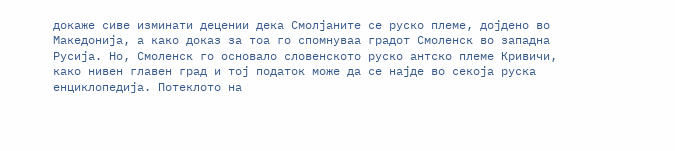докаже сиве изминати децении дека Смолјаните се руско племе, дојдено во Македонија, а како доказ за тоа го спомнуваа градот Смоленск во западна Русија. Но, Смоленск го основало словенското руско антско племе Кривичи, како нивен главен град и тој податок може да се најде во секоја руска енциклопедија. Потеклото на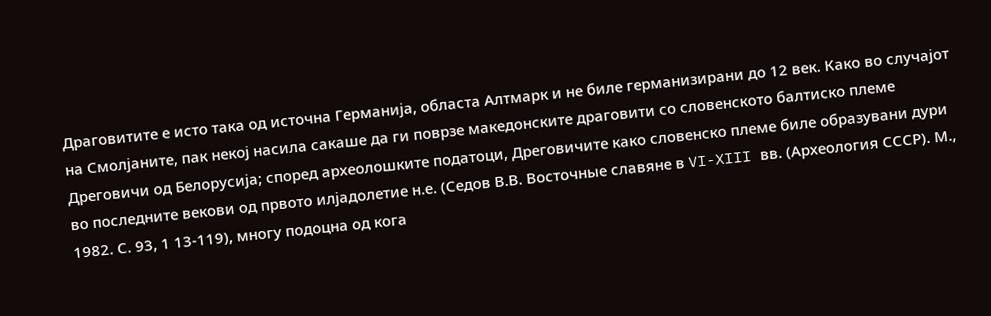Драговитите е исто така од источна Германија, областа Алтмарк и не биле германизирани до 12 век. Како во случајот на Смолјаните, пак некој насила сакаше да ги поврзе македонските драговити со словенското балтиско племе Дреговичи од Белорусија; според археолошките податоци, Дреговичите како словенско племе биле образувани дури во последните векови од првото илјадолетие н.е. (Седов В.В. Восточные славяне в VI-XIII вв. (Археология СССР). М., 1982. С. 93, 1 13-119), многу подоцна од кога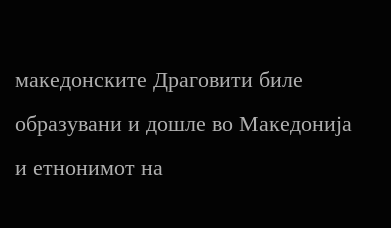македонските Драговити биле образувани и дошле во Македонија и етнонимот на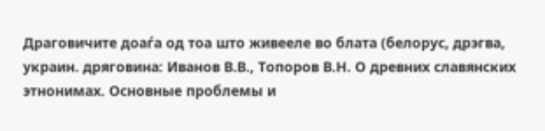Драговичите доаѓа од тоа што живееле во блата (белорус, дрэгва, украин. дряговина: Иванов В.В., Топоров В.Н. О древних славянских этнонимах. Основные проблемы и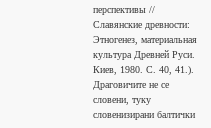перспективы // Славянские древности: Этногенез, материальная культура Древней Руси. Киев, 1980. С. 40, 41.). Драговичитe не се словени, туку словенизирани балтички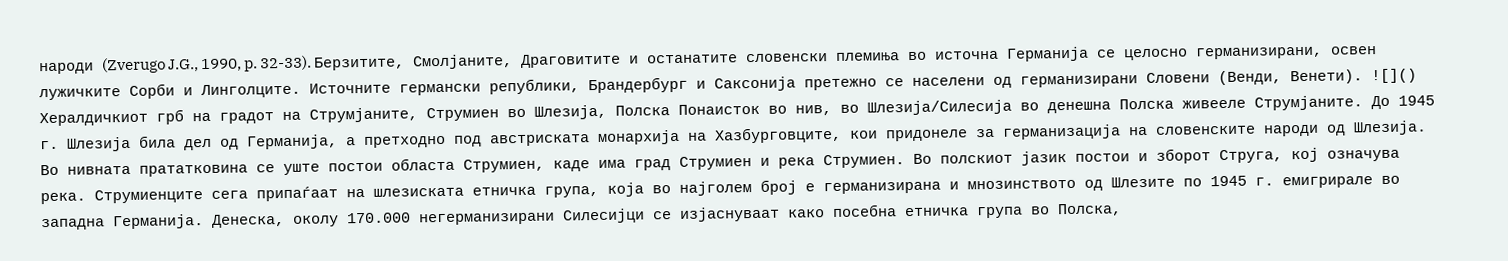народи (Zverugo J.G., 1990, p. 32-33). Берзитите, Смолјаните, Драговитите и останатите словенски племиња во источна Германија се целосно германизирани, освен лужичките Сoрби и Линголците. Источните германски републики, Брандербург и Саксонија претежно се населени од германизирани Словени (Венди, Венети). ![]() Хералдичкиот грб на градот на Струмјаните, Струмиен во Шлезија, Полска Понаисток во нив, во Шлезија/Силесија во денешна Полска живееле Струмјаните. До 1945 г. Шлезија била дел од Германија, а претходно под австриската монархија на Хазбурговците, кои придонеле за германизација на словенските народи од Шлезија. Во нивната прататковина се уште постои областа Струмиен, каде има град Струмиен и река Струмиен. Во полскиот јазик постои и зборот Струга, кој означува река. Струмиенците сега припаѓаат на шлезиската етничка група, која во најголем број е германизирана и мнозинството од Шлезите по 1945 г. емигрирале во западна Германија. Денеска, околу 170.000 негерманизирани Силесијци се изјаснуваат како посебна етничка група во Полска,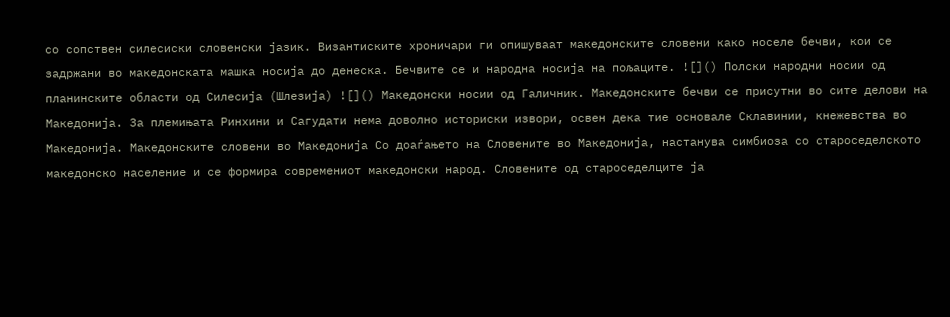со сопствен силесиски словенски јазик. Византиските хроничари ги опишуваат македонските словени како носеле бечви, кои се задржани во македонската машка носија до денеска. Бечвите се и народна носија на пољаците. ![]() Полски народни носии од планинските области од Силесија (Шлезија) ![]() Македонски носии од Галичник. Македонските бечви се присутни во сите делови на Македонија. За племињата Ринхини и Сагудати нема доволно историски извори, освен дека тие основале Склавинии, кнежевства во Македонија. Македонските словени во Македонија Со доаѓањето на Словените во Македонија, настанува симбиоза со староседелското македонско население и се формира современиот македонски народ. Словените од староседелците ја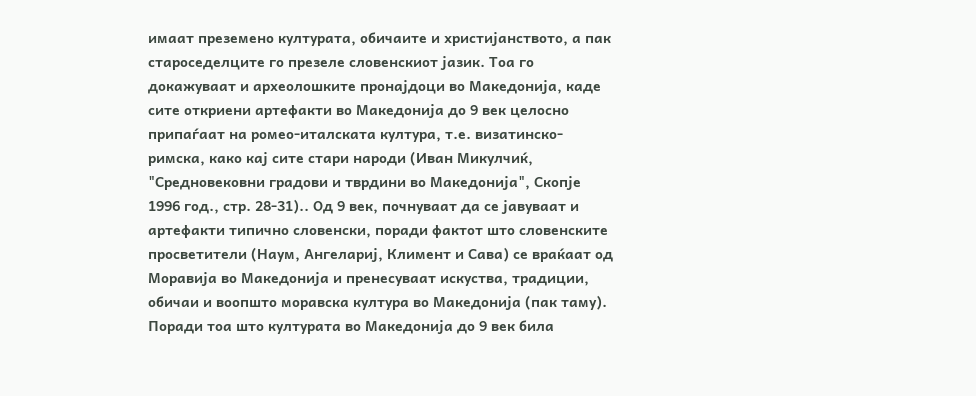имаат преземено културата, обичаите и христијанството, а пак староседелците го презеле словенскиот јазик. Тоа го докажуваат и археолошките пронајдоци во Македонија, каде сите откриени артефакти во Македонија до 9 век целосно припаѓаат на ромео-италската култура, т.е. визатинско-римска, како кај сите стари народи (Иван Микулчиќ, "Средновековни градови и тврдини во Македониjа", Скопје 1996 год., стр. 28-31).. Од 9 век, почнуваат да се јавуваат и артефакти типично словенски, поради фактот што словенските просветители (Наум, Ангелариј, Климент и Сава) се враќаат од Моравија во Македонија и пренесуваат искуства, традиции, обичаи и воопшто моравска култура во Македонија (пак таму). Поради тоа што културата во Македонија до 9 век била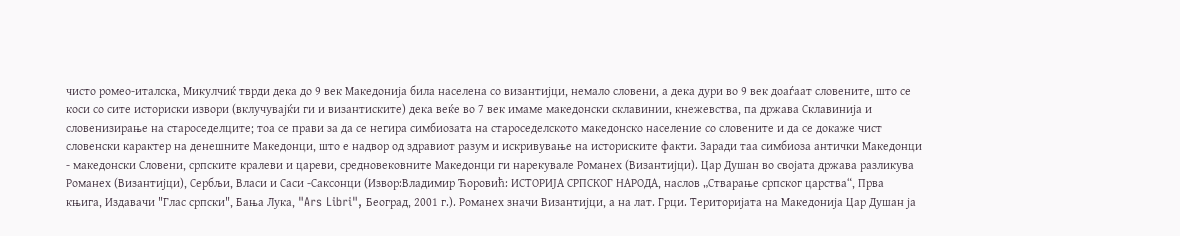чисто ромео-италска, Микулчиќ тврди дека до 9 век Македонија била населена со византијци, немало словени, а дека дури во 9 век доаѓаат словените, што се коси со сите историски извори (вклучувајќи ги и византиските) дека веќе во 7 век имаме македонски склавинии, кнежевства, па држава Склавинија и словенизирање на староседелците; тоа се прави за да се негира симбиозата на староседелското македонско население со словените и да се докаже чист словенски карактер на денешните Македонци, што е надвор од здравиот разум и искривување на историските факти. Заради таа симбиоза антички Македонци - македонски Словени, српските кралеви и цареви, средновековните Македонци ги нарекувале Романех (Византијци). Цар Душан во својата држава разликува Романех (Византијци), Сербљи, Власи и Саси -Саксонци (Извор:Владимир Ћоровић: ИСТОРИЈА СРПСКОГ НАРОДА, наслов „Стварање српског царства“, Прва књига, Издавачи "Глас српски", Бања Лука, "Ars Libri", Београд, 2001 г.). Романех значи Византијци, а на лат. Грци. Територијата на Македонија Цар Душан ја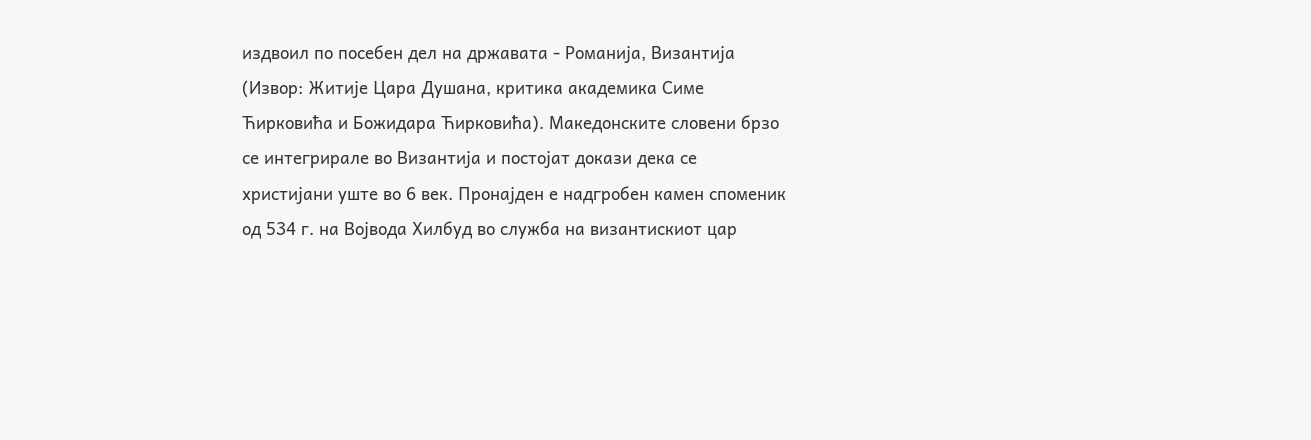издвоил по посебен дел на државата - Романија, Византија (Извор: Житије Цара Душана, критика академика Симе Ћирковића и Божидара Ћирковића). Македонските словени брзо се интегрирале во Византија и постојат докази дека се христијани уште во 6 век. Пронајден е надгробен камен споменик од 534 г. на Војвода Хилбуд во служба на византискиот цар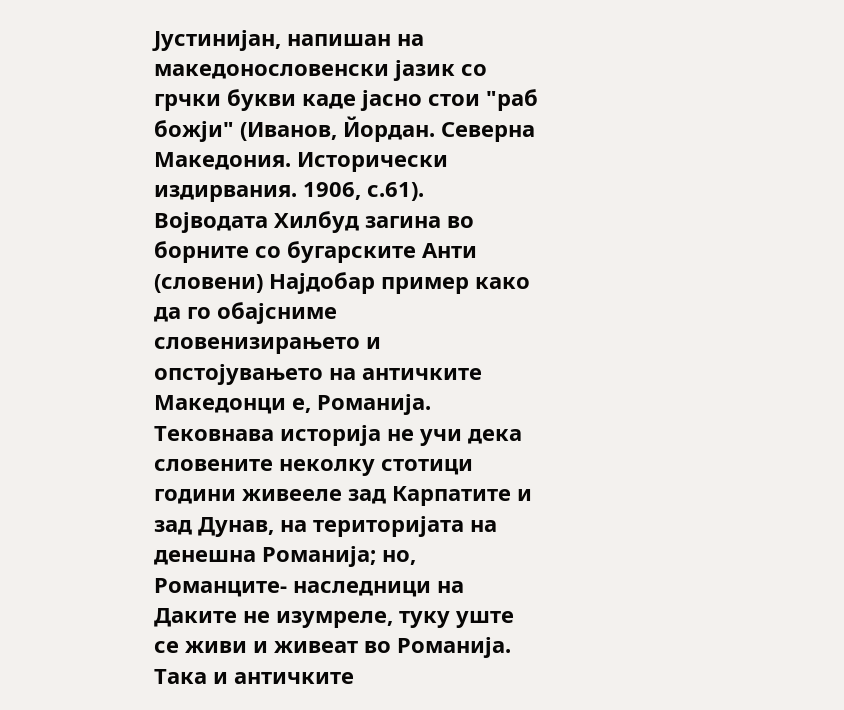Јустинијан, напишан на македонословенски јазик со грчки букви каде јасно стои "раб божји" (Иванов, Йордан. Северна Македония. Исторически издирвания. 1906, с.61). Војводата Хилбуд загина во борните со бугарските Анти (словени) Најдобар пример како да го обајсниме словенизирањето и опстојувањето на античките Македонци е, Романија. Тековнава историја не учи дека словените неколку стотици години живееле зад Карпатите и зад Дунав, на територијата на денешна Романија; но, Романците- наследници на Даките не изумреле, туку уште се живи и живеат во Романија. Така и античките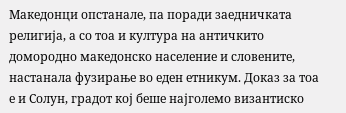Македонци опстанале, па поради заедничката религија, а со тоа и култура на античкито домородно македонско население и словените, настанала фузирање во еден етникум. Доказ за тоа е и Солун, градот кој беше најголемо византиско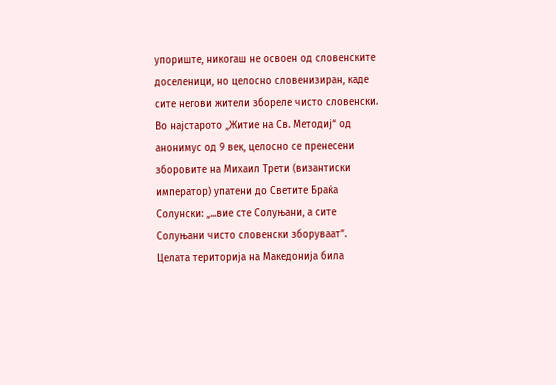упориште, никогаш не освоен од словенските доселеници, но целосно словенизиран, каде сите негови жители збореле чисто словенски. Во најстарото „Житие на Св. Методиј“ од aнонимус од 9 век, целосно се пренесени зборовите на Михаил Трети (византиски император) упатени до Светите Браќа Солунски: „...вие сте Солуњани, а сите Солуњани чисто словенски зборуваат”. Целата територија на Македонија била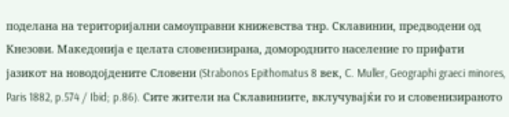поделана на територијални самоуправни книжевства тнр. Склавинии, предводени од Кнезови. Македонија е целата словенизирана, домороднито население го прифати јазикот на новодојдените Словени (Strabonos Epithomatus 8 век, C. Muller, Geographi graeci minores, Paris 1882, p.574 / Ibid; p.86). Cите жители на Склавиниите, вклучувајќи го и словенизираното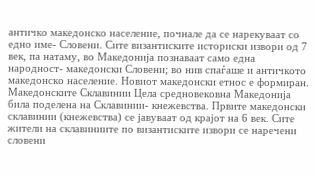античко македонско население, почнале да се нарекуваат со едно име- Словени. Сите византиските историски извори од 7 век, па натаму, во Македонија познаваат само една народност- македонски Словени; во нив спаѓаше и античкото македонско население. Новиот македонски етнос е формиран. Македонските Склавинии Цела средновековна Македонија била поделена на Склавинии- кнежевства. Првите македонски склавинии (кнежевства) се јавуваат од крајот на 6 век. Сите жители на склавиниите по византиските извори се наречени словени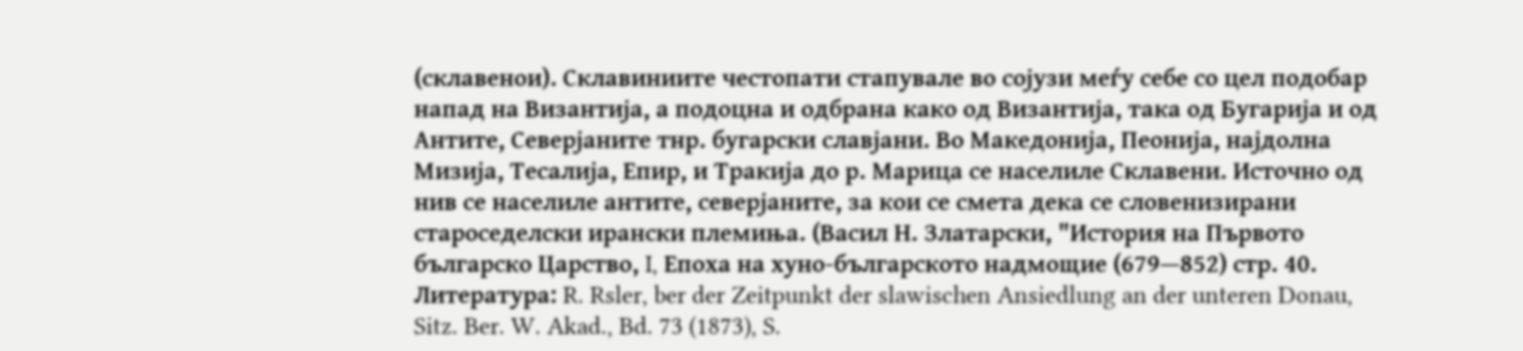(склавенои). Склавиниите честопати стапувале во сојузи меѓу себе со цел подобар напад на Византија, а подоцна и одбрана како од Византија, така од Бугарија и од Антите, Северјаните тнр. бугарски славјани. Во Македонија, Пеонија, најдолна Мизија, Тесалија, Епир, и Тракија до р. Марица се населиле Склавени. Источно од нив се населиле антите, северјаните, за кои се смета дека се словенизирани староседелски ирански племиња. (Васил Н. Златарски, "История на Първото българско Царство, I, Епоха на хуно-българското надмощие (679—852) стр. 40. Литература: R. Rsler, ber der Zeitpunkt der slawischen Ansiedlung an der unteren Donau, Sitz. Ber. W. Akad., Bd. 73 (1873), S.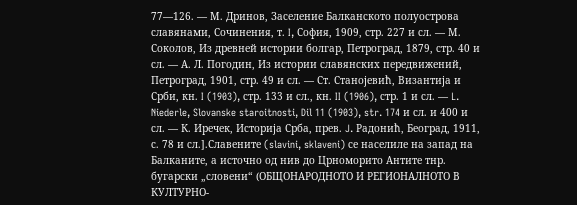77—126. — М. Дринов, Заселение Балканското полуострова славянами, Сочинения, т. I, София, 1909, стр. 227 и сл. — М. Соколов, Из древней истории болгар, Петроград, 1879, стр. 40 и сл. — А. Л. Погодин, Из истории славянских передвижений, Петроград, 1901, стр. 49 и сл. — Ст. Станоjевић, Византиjа и Срби, кн. I (1903), стр. 133 и сл., кн. II (1906), стр. 1 и сл. — L. Niederle, Slovanske staroitnosti, Dil 11 (1903), str. 174 и сл. и 400 и сл. — К. Иречек, Историjа Срба, прев. J. Радонић, Београд, 1911, с. 78 и сл.].Славените (slavini, sklaveni) се населиле на запад на Балканите, а источно од нив до Црноморито Антите тнр. бугарски „словени“ (ОБЩОНАРОДНОТО И РЕГИОНАЛНОТО В КУЛТУРНО-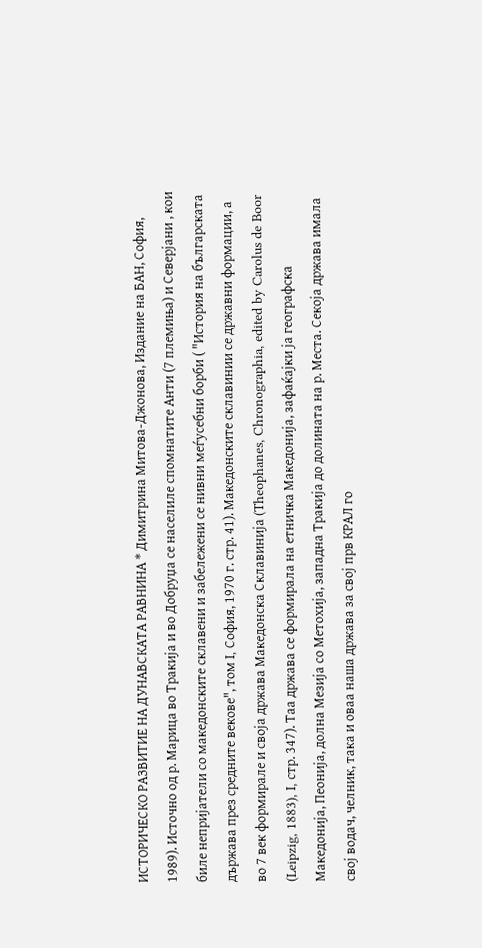ИСТОРИЧЕСКО РАЗВИТИЕ НА ДУНАВСКАТА РАВНИНА * Димитрина Митова-Джонова, Издание на БАН, София, 1989). Источно од р. Марица во Тракија и во Добруџа се населиле спомнатите Анти (7 племиња) и Северјани , кои биле непријатели со македонските склавени и забележени се нивни меѓусебни борби ( "История на българската държава през средните векове", том I, София, 1970 г. стр. 41). Македонските склавинии се државни формации, а во 7 век формирале и своја држава Македонска Склавинија (Theophanes, Chronographia, edited by Carolus de Boor (Leipzig, 1883), I, стр. 347). Таа држава се формирала на етничка Македонија, зафаќајки ја географска Македонија, Пеонија, долна Мезија со Метохија, западна Тракија до долината на р. Места. Cекоја држава имала свој водач, челник, така и оваа наша држава за свој прв КРАЛ го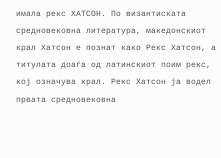имала рекс ХАТСОН. По византиската средновековна литература, македонскиот крал Хатсон е познат како Рекс Хатсон, а титулата доаѓа од латинскиот поим рекс, кој означува крал. Рекс Хатсон ја водел првата средновековна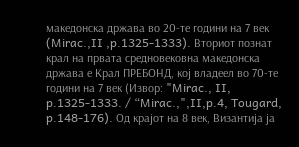македонска држава во 20-те години на 7 век (Mirac.,II ,p.1325-1333). Вториот познат крал на првата средновековна македонска држава е Крал ПРЕБОНД, кој владеел во 70-те години на 7 век (Извор: "Mirac., II, p.1325-1333. / “Mirac.,",II,p.4, Tougard, p.148-176). Од крајот на 8 век, Византија ја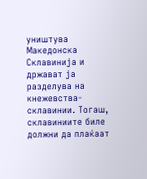уништува Македонска Склавинија и држават ја разделува на кнежевства- склавинии. Тогаш, склавиниите биле должни да плаќаат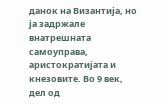данок на Византија, но ја задржале внатрешната самоуправа, аристократијата и кнезовите. Во 9 век, дел од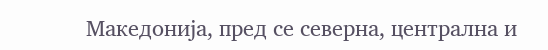Македонија, пред се северна, централна и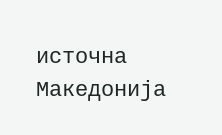источна Македонија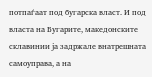потпаѓаат под бугарска власт. И под власта на Бугарите, македонските склавинии ја задржале внатрешната самоуправа, а на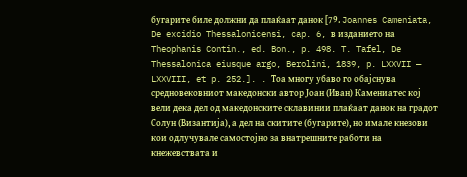бугарите биле должни да плаќаат данок [79. Joannes Cameniata, De excidio Thessalonicensi, cap. 6, в изданието на Theophanis Contin., ed. Bon., p. 498. T. Tafel, De Thessalonica eiusque argo, Berolini, 1839, p. LXXVII — LXXVIII, et p. 252.]. . Тоа многу убаво го обајснува средновековниот македонски автор Јоан (Иван) Камениатес кој вели дека дел од македонските склавинии плаќаат данок на градот Солун (Византија), а дел на скитите (бугарите), но имале кнезови кои одлучувале самостојно за внатрешните работи на кнежевствата и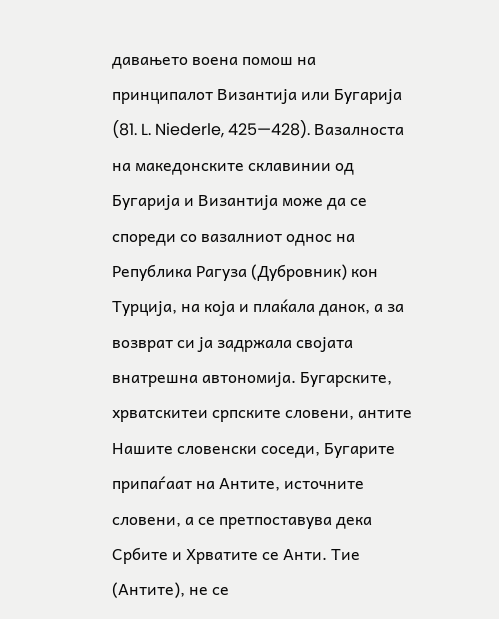давањето воена помош на принципалот Византија или Бугарија (81. L. Niederle, 425—428). Вазалноста на македонските склавинии од Бугарија и Византија може да се спореди со вазалниот однос на Република Рагуза (Дубровник) кон Турција, на која и плаќала данок, а за возврат си ја задржала својата внатрешна автономија. Бугарските, хрватскитеи српските словени, антите Нашите словенски соседи, Бугарите припаѓаат на Антите, источните словени, а се претпоставува дека Србите и Хрватите се Анти. Тие (Антите), не се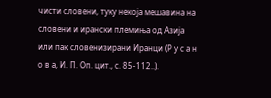чисти словени, туку некоја мешавина на словени и ирански племиња од Азија или пак словенизирани Иранци (Р у с а н о в а, И. П. Оп. цит., с. 85-112..).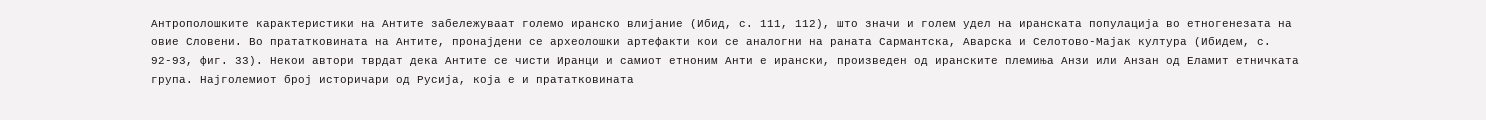Антрополошките карактеристики на Антите забележуваат големо иранско влијание (Ибид, с. 111, 112), што значи и голем удел на иранската популација во етногенезата на овие Словени. Во прататковината на Антите, пронајдени се археолошки артефакти кои се аналогни на раната Сармантска, Аварска и Селотово-Мајак култура (Ибидем, с. 92-93, фиг. 33). Некои автори тврдат дека Антите се чисти Иранци и самиот етноним Анти е ирански, произведен од иранските племиња Анзи или Анзан од Еламит етничката група. Најголемиот број историчари од Русија, која е и прататковината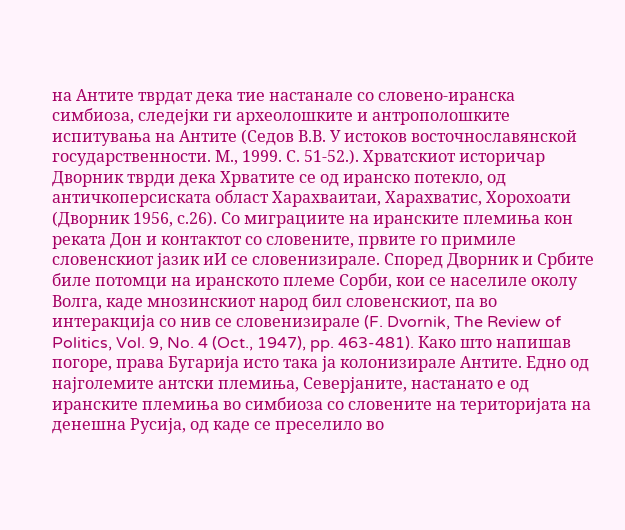на Антите тврдат дека тие настанале со словено-иранска симбиоза, следејки ги археолошките и антрополошките испитувања на Антите (Седов В.В. У истоков восточнославянской государственности. М., 1999. С. 51-52.). Хрватскиот историчар Дворник тврди дека Хрватите се од иранско потекло, од античкоперсиската област Харахваитаи, Харахватис, Хорохоати (Дворник 1956, с.26). Со миграциите на иранските племиња кон реката Дон и контактот со словените, првите го примиле словенскиот јазик иИ се словенизирале. Според Дворник и Србите биле потомци на иранското племе Сорби, кои се населиле околу Волга, каде мнозинскиот народ бил словенскиот, па во интеракција со нив се словенизирале (F. Dvornik, The Review of Politics, Vol. 9, No. 4 (Oct., 1947), pp. 463-481). Како што напишав погоре, права Бугарија исто така ја колонизирале Антите. Едно од најголемите антски племиња, Северјаните, настанато е од иранските племиња во симбиоза со словените на територијата на денешна Русија, од каде се преселило во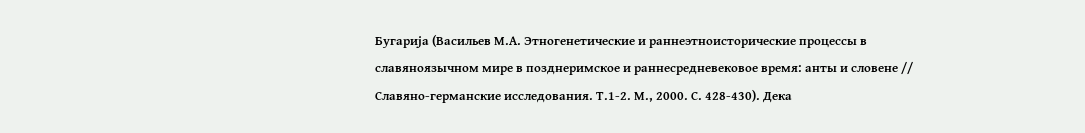Бугарија (Васильев М.А. Этногенетические и раннеэтноисторические процессы в славяноязычном мире в позднеримское и раннесредневековое время: анты и словене // Славяно-германские исследования. Т.1-2. М., 2000. С. 428-430). Дека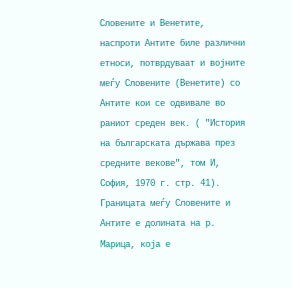Словените и Венетите, наспроти Антите биле различни етноси, потврдуваат и војните меѓу Словените (Венетите) со Антите кои се одвивале во раниот среден век. ( "История на българската държава през средните векове", том И, София, 1970 г. стр. 41). Границата меѓу Словените и Антите е долината на р. Марица, која е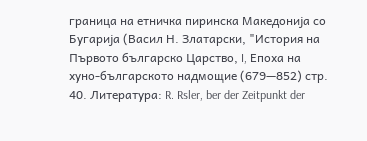граница на етничка пиринска Македонија со Бугарија (Васил Н. Златарски, "История на Първото българско Царство, I, Епоха на хуно-българското надмощие (679—852) стр. 40. Литература: R. Rsler, ber der Zeitpunkt der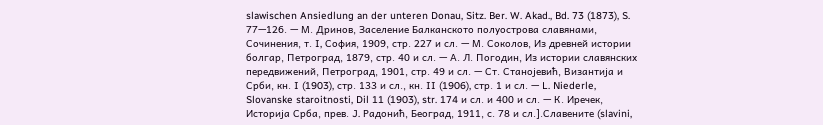slawischen Ansiedlung an der unteren Donau, Sitz. Ber. W. Akad., Bd. 73 (1873), S. 77—126. — М. Дринов, Заселение Балканското полуострова славянами, Сочинения, т. I, София, 1909, стр. 227 и сл. — М. Соколов, Из древней истории болгар, Петроград, 1879, стр. 40 и сл. — А. Л. Погодин, Из истории славянских передвижений, Петроград, 1901, стр. 49 и сл. — Ст. Станоjевић, Византиjа и Срби, кн. I (1903), стр. 133 и сл., кн. II (1906), стр. 1 и сл. — L. Niederle, Slovanske staroitnosti, Dil 11 (1903), str. 174 и сл. и 400 и сл. — К. Иречек, Историjа Срба, прев. J. Радонић, Београд, 1911, с. 78 и сл.].Славените (slavini,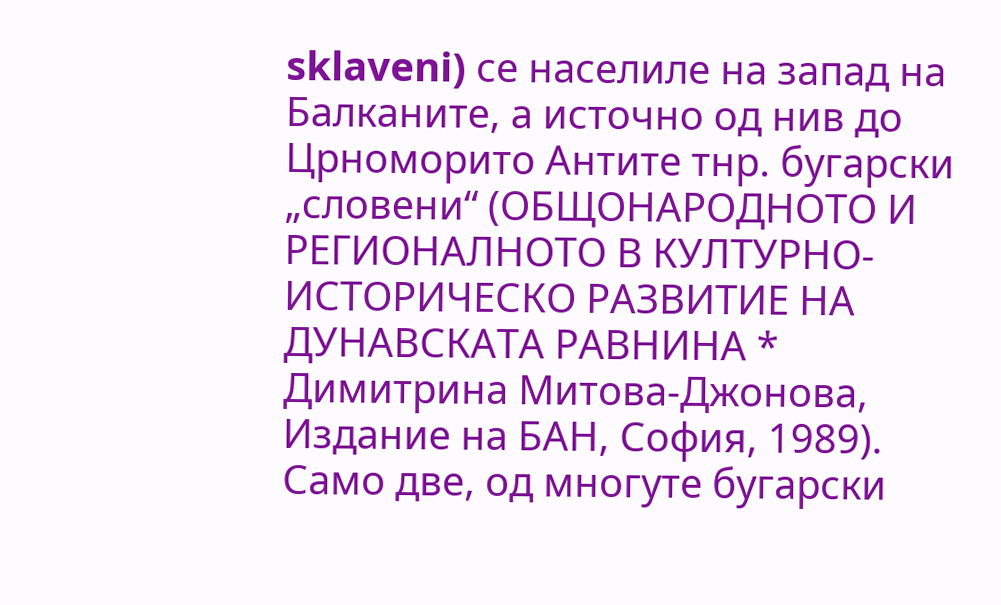sklaveni) се населиле на запад на Балканите, а источно од нив до Црноморито Антите тнр. бугарски „словени“ (ОБЩОНАРОДНОТО И РЕГИОНАЛНОТО В КУЛТУРНО-ИСТОРИЧЕСКО РАЗВИТИЕ НА ДУНАВСКАТА РАВНИНА * Димитрина Митова-Джонова, Издание на БАН, София, 1989). Само две, од многуте бугарски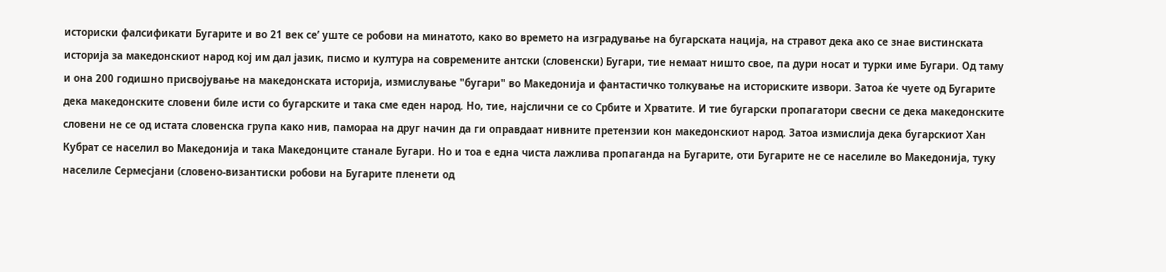историски фалсификати Бугарите и во 21 век се’ уште се робови на минатото, како во времето на изградување на бугарската нација, на стравот дека ако се знае вистинската историја за македонскиот народ кој им дал јазик, писмо и култура на современите антски (словенски) Бугари, тие немаат ништо свое, па дури носат и турки име Бугари. Од таму и она 200 годишно присвојување на македонската историја, измислување "бугари" во Македонија и фантастичко толкување на историските извори. Затоа ќе чуете од Бугарите дека македонските словени биле исти со бугарските и така сме еден народ. Но, тие, најслични се со Србите и Хрватите. И тие бугарски пропагатори свесни се дека македонските словени не се од истата словенска група како нив, памораа на друг начин да ги оправдаат нивните претензии кон македонскиот народ. Затоа измислија дека бугарскиот Хан Кубрат се населил во Македонија и така Македонците станале Бугари. Но и тоа е една чиста лажлива пропаганда на Бугарите, оти Бугарите не се населиле во Македонија, туку населиле Сермесјани (словено-византиски робови на Бугарите пленети од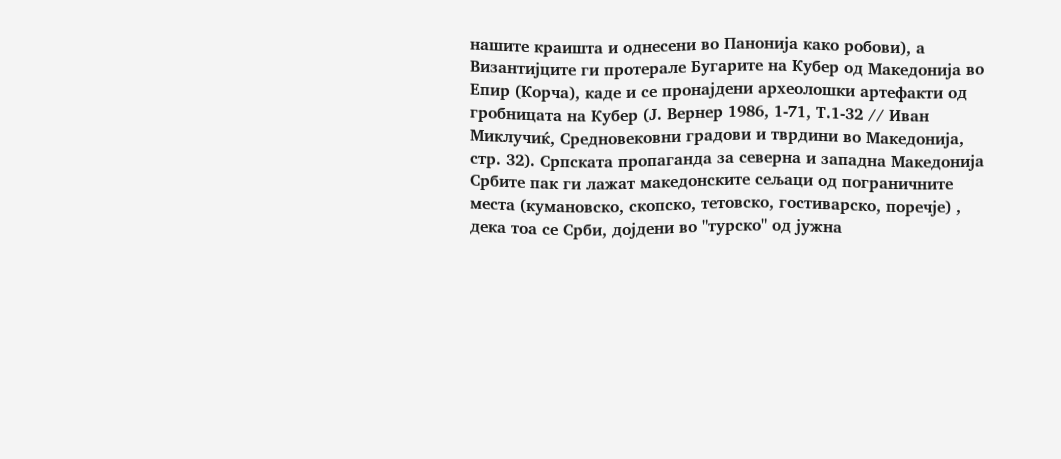нашите краишта и однесени во Панонија како робови), а Византијците ги протерале Бугарите на Кубер од Македонија во Епир (Корча), каде и се пронајдени археолошки артефакти од гробницата на Кубер (Ј. Вернер 1986, 1-71, Т.1-32 // Иван Миклучиќ, Средновековни градови и тврдини во Македонија, стр. 32). Српската пропаганда за северна и западна Македонија Србите пак ги лажат македонските сељаци од пограничните места (кумановско, скопско, тетовско, гостиварско, поречје) , дека тоа се Срби, дојдени во "турско" од јужна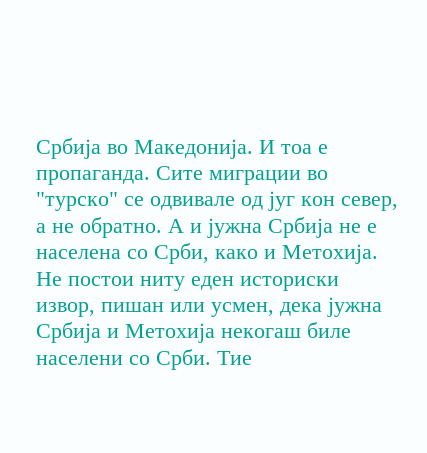Србија во Македонија. И тоа е пропаганда. Сите миграции во "турско" се одвивале од југ кон север, а не обратно. А и јужна Србија не е населена со Срби, како и Метохија. Не постои ниту еден историски извор, пишан или усмен, дека јужна Србија и Метохија некогаш биле населени со Срби. Тие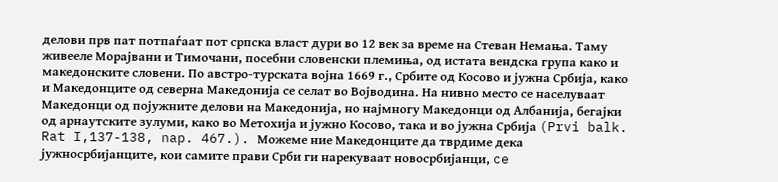делови прв пат потпаѓаат пот српска власт дури во 12 век за време на Стеван Немања. Таму живееле Морајвани и Тимочани, посебни словенски племиња, од истата вендска група како и македонските словени. По австро-турската војна 1669 г., Србите од Косово и јужна Србија, како и Македонците од северна Македонија се селат во Војводина. На нивно место се населуваат Македонци од појужните делови на Македонија, но најмногу Македонци од Албанија, бегајки од арнаутските зулуми, како во Метохија и јужно Косово, така и во јужна Србија (Prvi balk. Rat I,137-138, nap. 467.). Можеме ние Македонците да тврдиме дека јужносрбијанците, кои самите прави Срби ги нарекуваат новосрбијанци, ce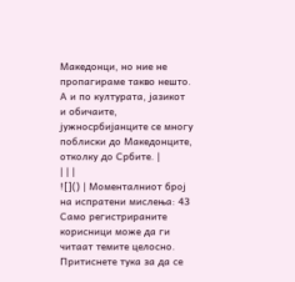Македонци, но ние не пропагираме такво нешто. А и по културата, јазикот и обичаите, јужносрбијанците се многу поблиски до Македонците, отколку до Србите. |
| | |
![]() | Моменталниот број на испратени мислења: 43 Само регистрираните корисници може да ги читаат темите целосно. Притиснете тука за да се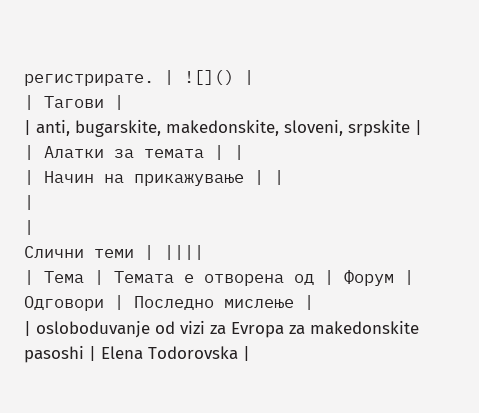регистрирате. | ![]() |
| Тагови |
| anti, bugarskite, makedonskite, sloveni, srpskite |
| Алатки за темата | |
| Начин на прикажување | |
|
|
Слични теми | ||||
| Тема | Темата е отворена од | Форум | Одговори | Последно мислење |
| osloboduvanje od vizi za Evropa za makedonskite pasoshi | Elena Todorovska |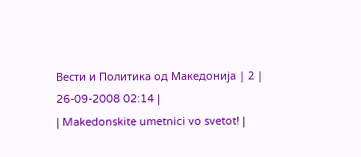Вести и Политика од Македонија | 2 | 26-09-2008 02:14 |
| Makedonskite umetnici vo svetot! |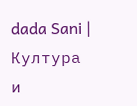dada Sani | Култура и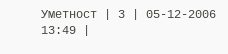Уметност | 3 | 05-12-2006 13:49 |